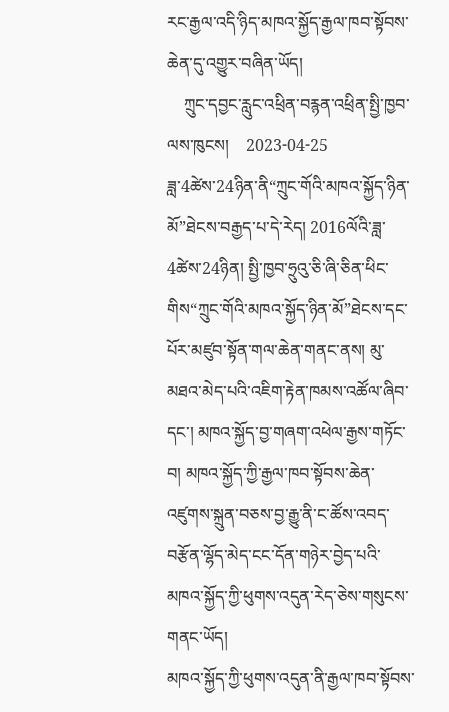རང་རྒྱལ་འདི་ཉིད་མཁའ་སྐྱོད་རྒྱལ་ཁབ་སྟོབས་ཆེན་དུ་འགྱུར་བཞིན་ཡོད།
    ཀྲུང་དབྱང་རླུང་འཕྲིན་བརྙན་འཕྲིན་སྤྱི་ཁྱབ་ལས་ཁུངས།    2023-04-25
ཟླ་4ཚེས་24ཉིན་ནི“ཀྲུང་གོའི་མཁའ་སྐྱོད་ཉིན་མོ”ཐེངས་བརྒྱད་པ་དེ་རེད། 2016ལོའི་ཟླ་4ཚེས་24ཉིན། སྤྱི་ཁྱབ་ཧྲུའུ་ཅི་ཞི་ཅིན་ཕིང་གིས“ཀྲུང་གོའི་མཁའ་སྐྱོད་ཉིན་མོ”ཐེངས་དང་པོར་མཛུབ་སྟོན་གལ་ཆེན་གནང་ནས། མུ་མཐའ་མེད་པའི་འཇིག་རྟེན་ཁམས་འཚོལ་ཞིབ་དང་། མཁའ་སྐྱོད་བྱ་གཞག་འཕེལ་རྒྱས་གཏོང་བ། མཁའ་སྐྱོད་ཀྱི་རྒྱལ་ཁབ་སྟོབས་ཆེན་འཛུགས་སྐྲུན་བཅས་བྱ་རྒྱུ་ནི་ང་ཚོས་འབད་བརྩོན་ལྷོད་མེད་ངང་དོན་གཉེར་བྱེད་པའི་མཁའ་སྐྱོད་ཀྱི་ཕུགས་འདུན་རེད་ཅེས་གསུངས་གནང་ཡོད།
མཁའ་སྐྱོད་ཀྱི་ཕུགས་འདུན་ནི་རྒྱལ་ཁབ་སྟོབས་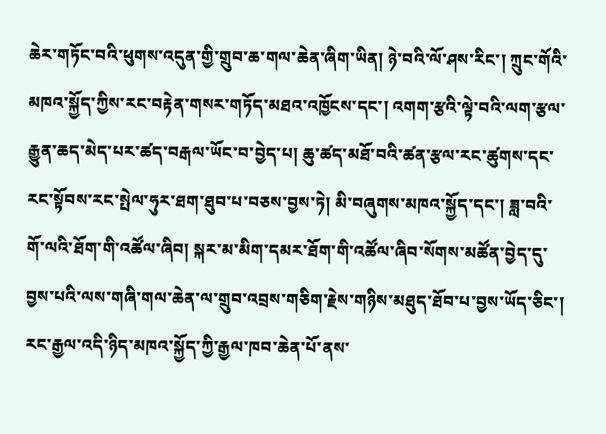ཆེར་གཏོང་བའི་ཕུགས་འདུན་གྱི་གྲུབ་ཆ་གལ་ཆེན་ཞིག་ཡིན། ཉེ་བའི་ལོ་ཤས་རིང་། ཀྲུང་གོའི་མཁའ་སྐྱོད་ཀྱིས་རང་བརྟེན་གསར་གཏོད་མཐའ་འཁྱོངས་དང་། འགག་རྩའི་ལྟེ་བའི་ལག་རྩལ་རྒྱུན་ཆད་མེད་པར་ཚད་བརྒལ་ཡོང་བ་བྱེད་པ། ཆུ་ཚད་མཐོ་བའི་ཚན་རྩལ་རང་ཚུགས་དང་རང་སྟོབས་རང་སྤེལ་ཧུར་ཐག་ཐུབ་པ་བཅས་བྱས་ཏེ། མི་བཞུགས་མཁའ་སྐྱོད་དང་། ཟླ་བའི་གོ་ལའི་ཐོག་གི་འཚོལ་ཞིབ། སྐར་མ་མིག་དམར་ཐོག་གི་འཚོལ་ཞིབ་སོགས་མཚོན་བྱེད་དུ་བྱས་པའི་ལས་གཞི་གལ་ཆེན་ལ་གྲུབ་འབྲས་གཅིག་རྗེས་གཉིས་མཐུད་ཐོབ་པ་བྱས་ཡོད་ཅིང་། རང་རྒྱལ་འདི་ཉིད་མཁའ་སྐྱོད་ཀྱི་རྒྱལ་ཁབ་ཆེན་པོ་ནས་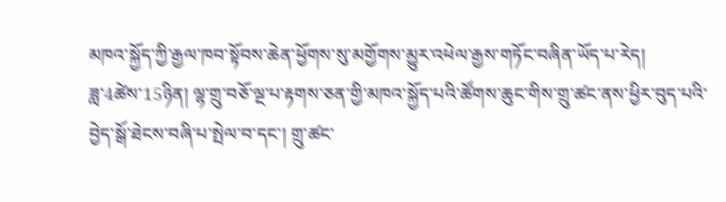མཁའ་སྐྱོད་ཀྱི་རྒྱལ་ཁབ་སྟོབས་ཆེན་ཕྱོགས་སུ་མགྱོགས་མྱུར་འཕེལ་རྒྱས་གཏོང་བཞིན་ཡོད་པ་རེད།
ཟླ་4ཚེས་15ཉིན། ལྷ་གྲུ་བཅོ་ལྔ་པ་རྟགས་ཅན་གྱི་མཁའ་སྐྱོད་པའི་ཚོགས་ཆུང་གིས་གྲུ་ཚང་ནས་ཕྱིར་བུད་པའི་བྱེད་སྒོ་ཐེངས་བཞི་པ་སྤེལ་བ་དང་། གྲུ་ཚང་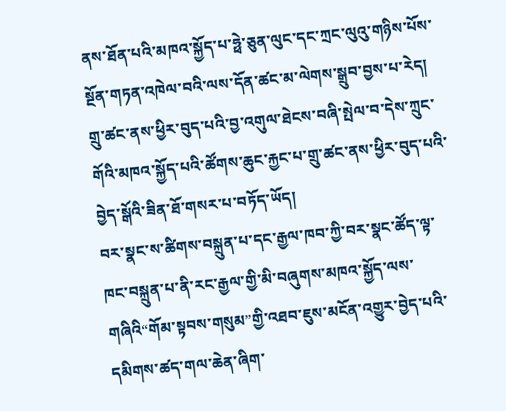ནས་ཐོན་པའི་མཁའ་སྐྱོད་པ་ཧྥེ་ཅུན་ལུང་དང་ཀྲང་ལུའུ་གཉིས་པོས་སྔོན་གཏན་འཁེལ་བའི་ལས་དོན་ཚང་མ་ལེགས་སྒྲུབ་བྱས་པ་རེད། གྲུ་ཚང་ནས་ཕྱིར་བུད་པའི་བྱ་འགུལ་ཐེངས་བཞི་སྤེལ་བ་དེས་ཀྲུང་གོའི་མཁའ་སྐྱོད་པའི་ཚོགས་ཆུང་རྐྱང་པ་གྲུ་ཚང་ནས་ཕྱིར་བུད་པའི་བྱེད་སྒོའི་ཟིན་ཐོ་གསར་པ་བཏོད་ཡོད།
བར་སྣང་ས་ཚིགས་བསྐྲུན་པ་དང་རྒྱལ་ཁབ་ཀྱི་བར་སྣང་ཚོད་ལྟ་ཁང་བསྐྲུན་པ་ནི་རང་རྒྱལ་གྱི་མི་བཞུགས་མཁའ་སྐྱོད་ལས་གཞིའི“གོམ་སྟབས་གསུམ”གྱི་འཐབ་ཇུས་མངོན་འགྱུར་བྱེད་པའི་དམིགས་ཚད་གལ་ཆེན་ཞིག་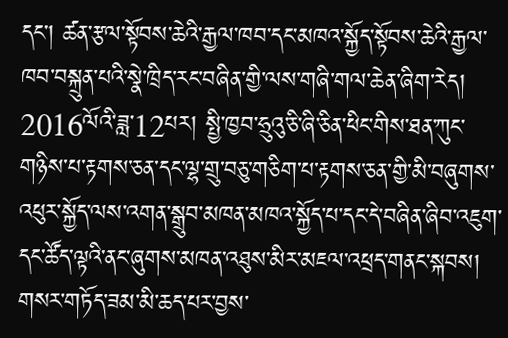དང་། ཚན་རྩལ་སྟོབས་ཆེའི་རྒྱལ་ཁབ་དང་མཁའ་སྐྱོད་སྟོབས་ཆེའི་རྒྱལ་ཁབ་བསྐྲུན་པའི་སྣེ་ཁྲིད་རང་བཞིན་གྱི་ལས་གཞི་གལ་ཆེན་ཞིག་རེད།
2016ལོའི་ཟླ་12པར། སྤྱི་ཁྱབ་ཧྲུའུ་ཅི་ཞི་ཅིན་ཕིང་གིས་ཐན་ཀུང་གཉིས་པ་རྟགས་ཅན་དང་ལྷ་གྲུ་བཅུ་གཅིག་པ་རྟགས་ཅན་གྱི་མི་བཞུགས་འཕུར་སྐྱོད་ལས་འགན་སྒྲུབ་མཁན་མཁའ་སྐྱོད་པ་དང་དེ་བཞིན་ཞིབ་འཇུག་དང་ཚོད་ལྟའི་ནང་ཞུགས་མཁན་འཐུས་མིར་མཇལ་འཕྲད་གནང་སྐབས། གསར་གཏོད་ཟམ་མི་ཆད་པར་བྱས་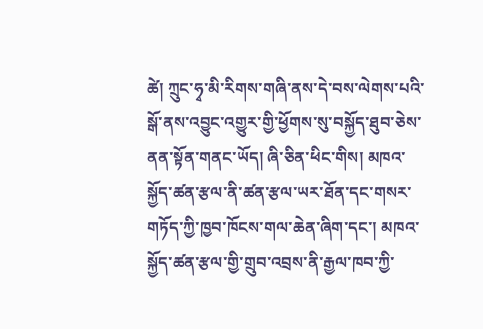ཚེ། ཀྲུང་ཧྭ་མི་རིགས་གཞི་ནས་དེ་བས་ལེགས་པའི་སྒོ་ནས་འབྱུང་འགྱུར་གྱི་ཕྱོགས་སུ་བསྐྱོད་ཐུབ་ཅེས་ནན་སྟོན་གནང་ཡོད། ཞི་ཅིན་ཕིང་གིས། མཁའ་སྐྱོད་ཚན་རྩལ་ནི་ཚན་རྩལ་ཡར་ཐོན་དང་གསར་གཏོད་ཀྱི་ཁྱབ་ཁོངས་གལ་ཆེན་ཞིག་དང་། མཁའ་སྐྱོད་ཚན་རྩལ་གྱི་གྲུབ་འབྲས་ནི་རྒྱལ་ཁབ་ཀྱི་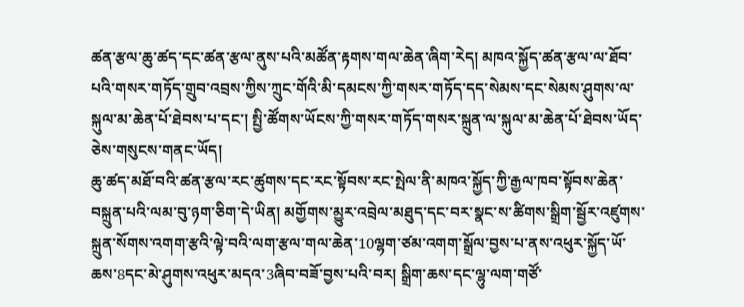ཚན་རྩལ་ཆུ་ཚད་དང་ཚན་རྩལ་ནུས་པའི་མཚོན་རྟགས་གལ་ཆེན་ཞིག་རེད། མཁའ་སྐྱོད་ཚན་རྩལ་ལ་ཐོབ་པའི་གསར་གཏོད་གྲུབ་འབྲས་ཀྱིས་ཀྲུང་གོའི་མི་དམངས་ཀྱི་གསར་གཏོད་དད་སེམས་དང་སེམས་ཤུགས་ལ་སྐུལ་མ་ཆེན་པོ་ཐེབས་པ་དང་། སྤྱི་ཚོགས་ཡོངས་ཀྱི་གསར་གཏོད་གསར་སྐྲུན་ལ་སྐུལ་མ་ཆེན་པོ་ཐེབས་ཡོད་ཅེས་གསུངས་གནང་ཡོད།
ཆུ་ཚད་མཐོ་བའི་ཚན་རྩལ་རང་ཚུགས་དང་རང་སྟོབས་རང་སྤེལ་ནི་མཁའ་སྐྱོད་ཀྱི་རྒྱལ་ཁབ་སྟོབས་ཆེན་བསྐྲུན་པའི་ལམ་བུ་ཉག་ཅིག་དེ་ཡིན། མགྱོགས་མྱུར་འབྲེལ་མཐུད་དང་བར་སྣང་ས་ཚིགས་སྒྲིག་སྦྱོར་འཛུགས་སྐྲུན་སོགས་འགག་རྩའི་ལྟེ་བའི་ལག་རྩལ་གལ་ཆེན་10ལྷག་ཙམ་འགག་སྒྲོལ་བྱས་པ་ནས་འཕུར་སྐྱོད་ཡོ་ཆས་8དང་མེ་ཤུགས་འཕུར་མདའ་3ཞིབ་བཟོ་བྱས་པའི་བར། སྒྲིག་ཆས་དང་ལྷུ་ལག་གཙོ་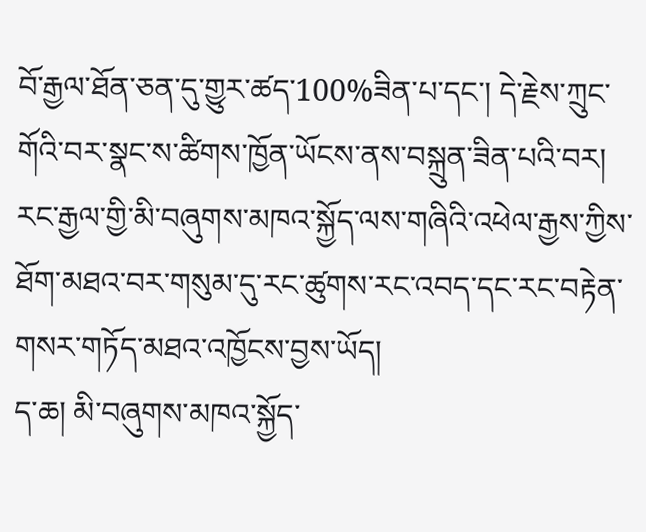བོ་རྒྱལ་ཐོན་ཅན་དུ་གྱུར་ཚད་100%ཟིན་པ་དང་། དེ་རྗེས་ཀྲུང་གོའི་བར་སྣང་ས་ཚིགས་ཁྱོན་ཡོངས་ནས་བསྐྲུན་ཟིན་པའི་བར། རང་རྒྱལ་གྱི་མི་བཞུགས་མཁའ་སྐྱོད་ལས་གཞིའི་འཕེལ་རྒྱས་ཀྱིས་ཐོག་མཐའ་བར་གསུམ་དུ་རང་ཚུགས་རང་འབད་དང་རང་བརྟེན་གསར་གཏོད་མཐའ་འཁྱོངས་བྱས་ཡོད།
ད་ཆ། མི་བཞུགས་མཁའ་སྐྱོད་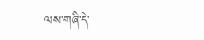ལས་གཞི་དེ་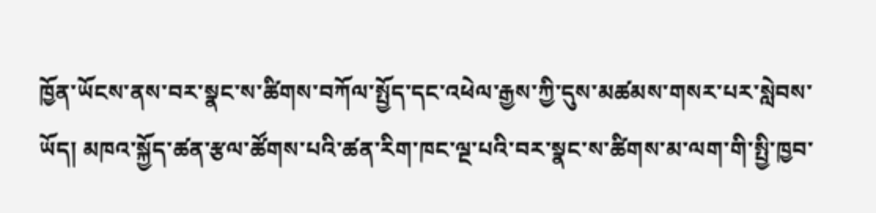ཁྱོན་ཡོངས་ནས་བར་སྣང་ས་ཚིགས་བཀོལ་སྤྱོད་དང་འཕེལ་རྒྱས་ཀྱི་དུས་མཚམས་གསར་པར་སླེབས་ཡོད། མཁའ་སྐྱོད་ཚན་རྩལ་ཚོགས་པའི་ཚན་རིག་ཁང་ལྔ་པའི་བར་སྣང་ས་ཚིགས་མ་ལག་གི་སྤྱི་ཁྱབ་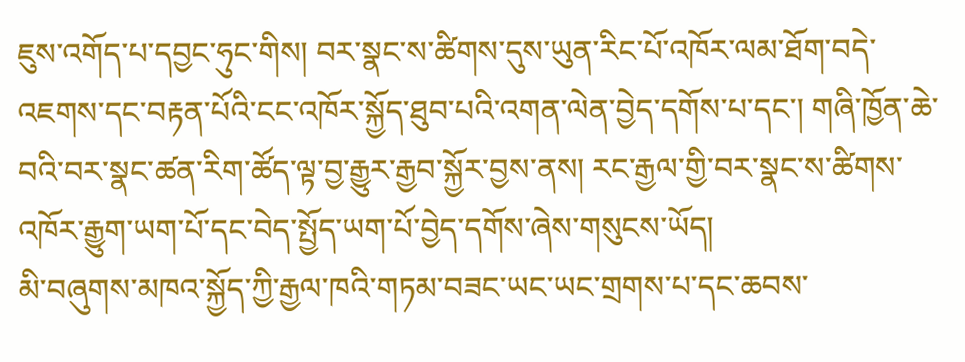ཇུས་འགོད་པ་དབྱང་ཧུང་གིས། བར་སྣང་ས་ཚིགས་དུས་ཡུན་རིང་པོ་འཁོར་ལམ་ཐོག་བདེ་འཇགས་དང་བརྟན་པོའི་ངང་འཁོར་སྐྱོད་ཐུབ་པའི་འགན་ལེན་བྱེད་དགོས་པ་དང་། གཞི་ཁྱོན་ཆེ་བའི་བར་སྣང་ཚན་རིག་ཚོད་ལྟ་བྱ་རྒྱུར་རྒྱབ་སྐྱོར་བྱས་ནས། རང་རྒྱལ་གྱི་བར་སྣང་ས་ཚིགས་འཁོར་རྒྱུག་ཡག་པོ་དང་བེད་སྤྱོད་ཡག་པོ་བྱེད་དགོས་ཞེས་གསུངས་ཡོད།
མི་བཞུགས་མཁའ་སྐྱོད་ཀྱི་རྒྱལ་ཁའི་གཏམ་བཟང་ཡང་ཡང་གྲགས་པ་དང་ཆབས་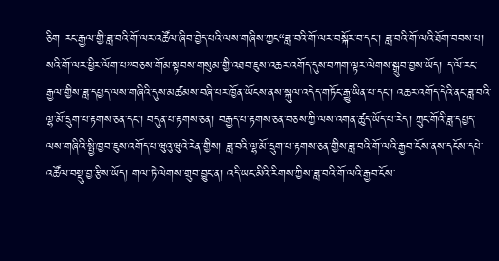ཅིག རང་རྒྱལ་གྱི་ཟླ་བའི་གོ་ལར་འཚོལ་ཞིབ་བྱེད་པའི་ལས་གཞིས་ཀྱང“ཟླ་བའི་གོ་ལར་བསྐོར་བ་དང་། ཟླ་བའི་གོ་ལའི་ཐོག་བབས་པ། སའི་གོ་ལར་ཕྱིར་ལོག་པ”བཅས་གོམ་སྟབས་གསུམ་གྱི་འཐབ་ཇུས་འཆར་འགོད་དུས་བཀག་ལྟར་ལེགས་སྒྲུབ་བྱས་ཡོད། ད་ལོ་རང་རྒྱལ་གྱིས་ཟླ་དཔྱད་ལས་གཞིའི་དུས་མཚམས་བཞི་པར་ཁྱོན་ཡོངས་ནས་སྐུལ་འདེད་གཏོང་རྒྱུ་ཡིན་པ་དང་། འཆར་འགོད་དེའི་ནང་ཟླ་བའི་ལྷ་མོ་དྲུག་པ་རྟགས་ཅན་དང་། བདུན་པ་རྟགས་ཅན། བརྒྱད་པ་རྟགས་ཅན་བཅས་ཀྱི་ལས་འགན་ཚུད་ཡོད་པ་རེད། ཀྲུང་གོའི་ཟླ་དཔྱད་ལས་གཞིའི་སྤྱི་ཁྱབ་ཇུས་འགོད་པ་ཝུའུ་ཝུའེ་རེན་གྱིས། ཟླ་བའི་ལྷ་མོ་དྲུག་པ་རྟགས་ཅན་གྱིས་ཟླ་བའི་གོ་ལའི་རྒྱབ་ངོས་ནས་དངོས་དཔེ་འཚོལ་བསྡུ་བྱ་རྩིས་ཡོད། གལ་ཏེ་ལེགས་གྲུབ་བྱུང་ན། འདི་ཡང་མིའི་རིགས་ཀྱིས་ཟླ་བའི་གོ་ལའི་རྒྱབ་ངོས་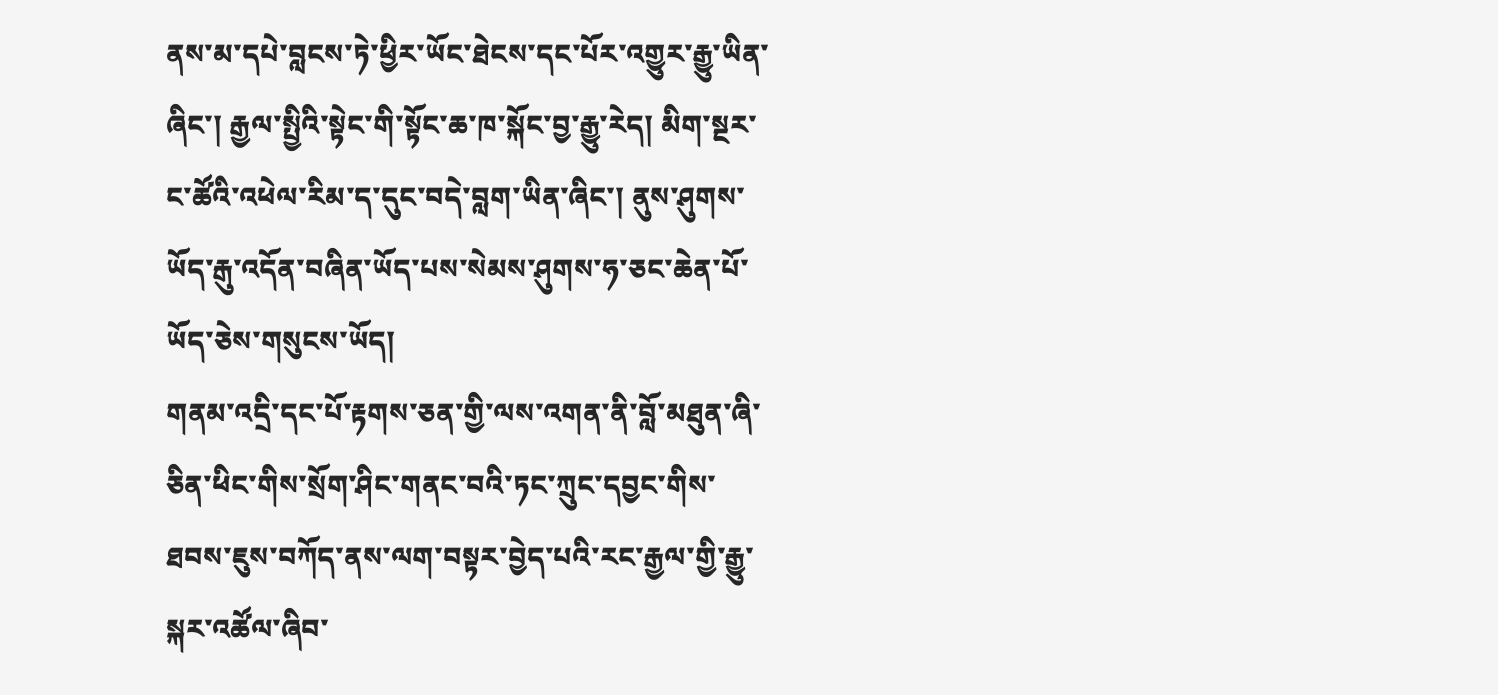ནས་མ་དཔེ་བླངས་ཏེ་ཕྱིར་ཡོང་ཐེངས་དང་པོར་འགྱུར་རྒྱུ་ཡིན་ཞིང་། རྒྱལ་སྤྱིའི་སྟེང་གི་སྟོང་ཆ་ཁ་སྐོང་བྱ་རྒྱུ་རེད། མིག་སྔར་ང་ཚོའི་འཕེལ་རིམ་ད་དུང་བདེ་བླག་ཡིན་ཞིང་། ནུས་ཤུགས་ཡོད་རྒུ་འདོན་བཞིན་ཡོད་པས་སེམས་ཤུགས་ཧ་ཅང་ཆེན་པོ་ཡོད་ཅེས་གསུངས་ཡོད།
གནམ་འདྲི་དང་པོ་རྟགས་ཅན་གྱི་ལས་འགན་ནི་བློ་མཐུན་ཞི་ཅིན་ཕིང་གིས་སྲོག་ཤིང་གནང་བའི་ཏང་ཀྲུང་དབྱང་གིས་ཐབས་ཇུས་བཀོད་ནས་ལག་བསྟར་བྱེད་པའི་རང་རྒྱལ་གྱི་རྒྱུ་སྐར་འཚོལ་ཞིབ་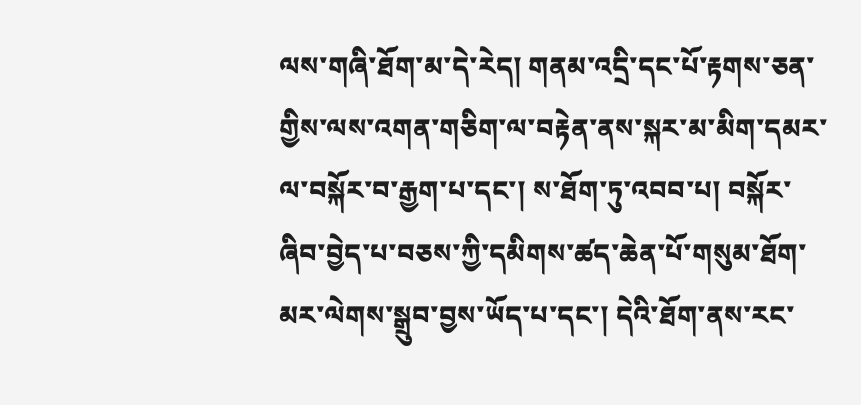ལས་གཞི་ཐོག་མ་དེ་རེད། གནམ་འདྲི་དང་པོ་རྟགས་ཅན་གྱིས་ལས་འགན་གཅིག་ལ་བརྟེན་ནས་སྐར་མ་མིག་དམར་ལ་བསྐོར་བ་རྒྱག་པ་དང་། ས་ཐོག་ཏུ་འབབ་པ། བསྐོར་ཞིབ་བྱེད་པ་བཅས་ཀྱི་དམིགས་ཚད་ཆེན་པོ་གསུམ་ཐོག་མར་ལེགས་སྒྲུབ་བྱས་ཡོད་པ་དང་། དེའི་ཐོག་ནས་རང་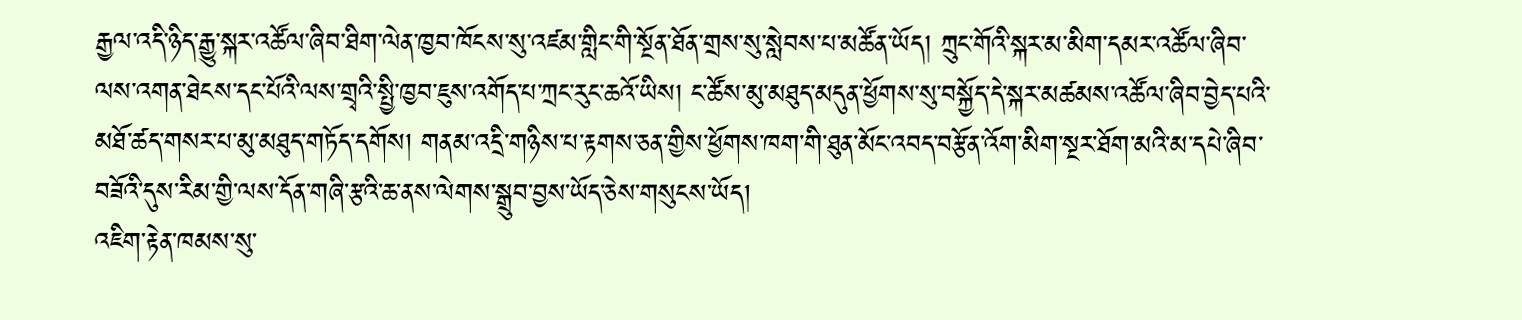རྒྱལ་འདི་ཉིད་རྒྱུ་སྐར་འཚོལ་ཞིབ་ཐིག་ལེན་ཁྱབ་ཁོངས་སུ་འཛམ་གླིང་གི་སྔོན་ཐོན་གྲས་སུ་སླེབས་པ་མཚོན་ཡོད། ཀྲུང་གོའི་སྐར་མ་མིག་དམར་འཚོལ་ཞིབ་ལས་འགན་ཐེངས་དང་པོའི་ལས་གྲྭའི་སྤྱི་ཁྱབ་ཇུས་འགོད་པ་ཀྲང་རུང་ཆའོ་ཡིས། ང་ཚོས་མུ་མཐུད་མདུན་ཕྱོགས་སུ་བསྐྱོད་དེ་སྐར་མཚམས་འཚོལ་ཞིབ་བྱེད་པའི་མཐོ་ཚད་གསར་པ་མུ་མཐུད་གཏོད་དགོས། གནམ་འདྲི་གཉིས་པ་རྟགས་ཅན་གྱིས་ཕྱོགས་ཁག་གི་ཐུན་མོང་འབད་བརྩོན་འོག་མིག་སྔར་ཐོག་མའི་མ་དཔེ་ཞིབ་བཟོའི་དུས་རིམ་གྱི་ལས་དོན་གཞི་རྩའི་ཆ་ནས་ལེགས་སྒྲུབ་བྱས་ཡོད་ཅེས་གསུངས་ཡོད།
འཇིག་རྟེན་ཁམས་སུ་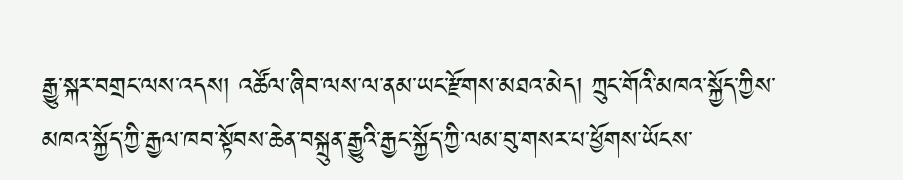རྒྱུ་སྐར་བགྲང་ལས་འདས། འཚོལ་ཞིབ་ལས་ལ་ནམ་ཡང་རྫོགས་མཐའ་མེད། ཀྲུང་གོའི་མཁའ་སྐྱོད་ཀྱིས་མཁའ་སྐྱོད་ཀྱི་རྒྱལ་ཁབ་སྟོབས་ཆེན་བསྐྲུན་རྒྱུའི་རྒྱང་སྐྱོད་ཀྱི་ལམ་བུ་གསར་པ་ཕྱོགས་ཡོངས་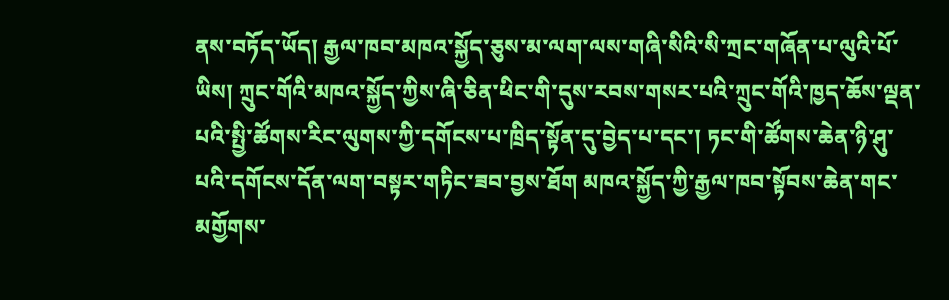ནས་བཏོད་ཡོད། རྒྱལ་ཁབ་མཁའ་སྐྱོད་ཅུས་མ་ལག་ལས་གཞི་སིའི་སི་ཀྲང་གཞོན་པ་ལུའི་པོ་ཡིས། ཀྲུང་གོའི་མཁའ་སྐྱོད་ཀྱིས་ཞི་ཅིན་ཕིང་གི་དུས་རབས་གསར་པའི་ཀྲུང་གོའི་ཁྱད་ཆོས་ལྡན་པའི་སྤྱི་ཚོགས་རིང་ལུགས་ཀྱི་དགོངས་པ་ཁྲིད་སྟོན་དུ་བྱེད་པ་དང་། ཏང་གི་ཚོགས་ཆེན་ཉི་ཤུ་པའི་དགོངས་དོན་ལག་བསྟར་གཏིང་ཟབ་བྱས་ཐོག མཁའ་སྐྱོད་ཀྱི་རྒྱལ་ཁབ་སྟོབས་ཆེན་གང་མགྱོགས་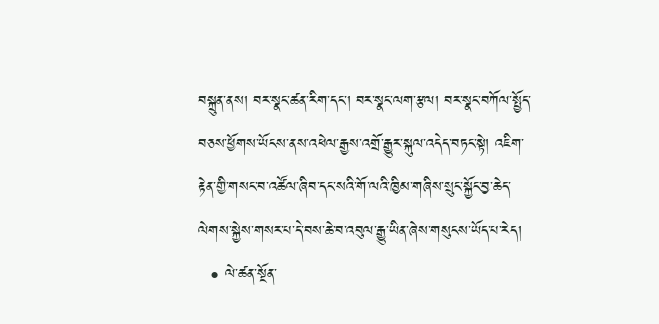བསྐྲུན་ནས། བར་སྣང་ཚན་རིག་དང་། བར་སྣང་ལག་རྩལ། བར་སྣང་བཀོལ་སྤྱོད་བཅས་ཕྱོགས་ཡོངས་ནས་འཕེལ་རྒྱས་འགྲོ་རྒྱུར་སྐུལ་འདེད་བཏང་སྟེ། འཇིག་རྟེན་གྱི་གསང་བ་འཚོལ་ཞིབ་དང་སའི་གོ་ལའི་ཁྱིམ་གཞིས་སྲུང་སྐྱོང་བྱ་ཆེད་ལེགས་སྐྱེས་གསར་པ་དེ་བས་ཆེ་བ་འབུལ་རྒྱུ་ཡིན་ཞེས་གསུངས་ཡོད་པ་རེད།
  • ལེ་ཚན་སྔོན་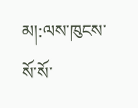མ།:ལས་ཁུངས་སོ་སོ་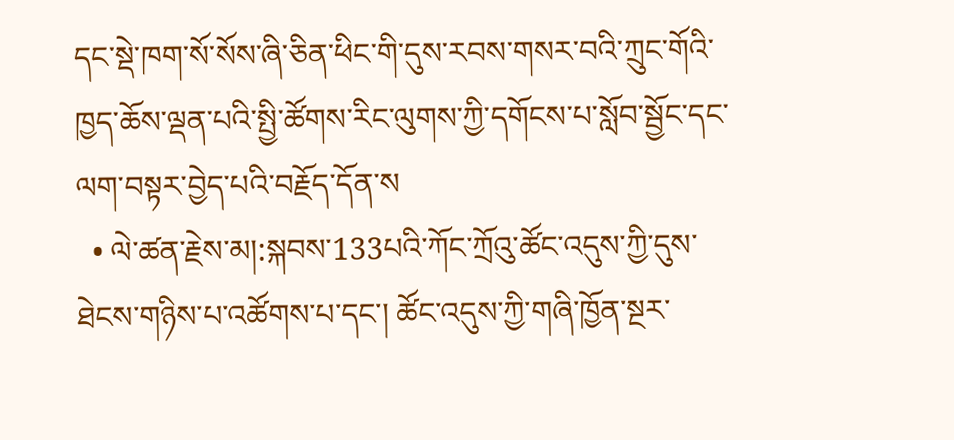དང་སྡེ་ཁག་སོ་སོས་ཞི་ཅིན་ཕིང་གི་དུས་རབས་གསར་བའི་ཀྲུང་གོའི་ཁྱད་ཆོས་ལྡན་པའི་སྤྱི་ཚོགས་རིང་ལུགས་ཀྱི་དགོངས་པ་སློབ་སྦྱོང་དང་ལག་བསྟར་བྱེད་པའི་བརྗོད་དོན་ས
  • ལེ་ཚན་རྗེས་མ།:སྐབས་133པའི་ཀོང་ཀྲོའུ་ཚོང་འདུས་ཀྱི་དུས་ཐེངས་གཉིས་པ་འཚོགས་པ་དང་། ཚོང་འདུས་ཀྱི་གཞི་ཁྱོན་སྔར་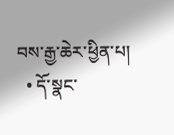བས་རྒྱ་ཆེར་ཕྱིན་པ།
  • དོ་སྣང་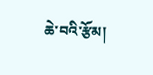ཆེ་བའི་རྩོམ།